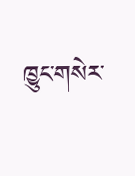ཁྱུང་གསེར་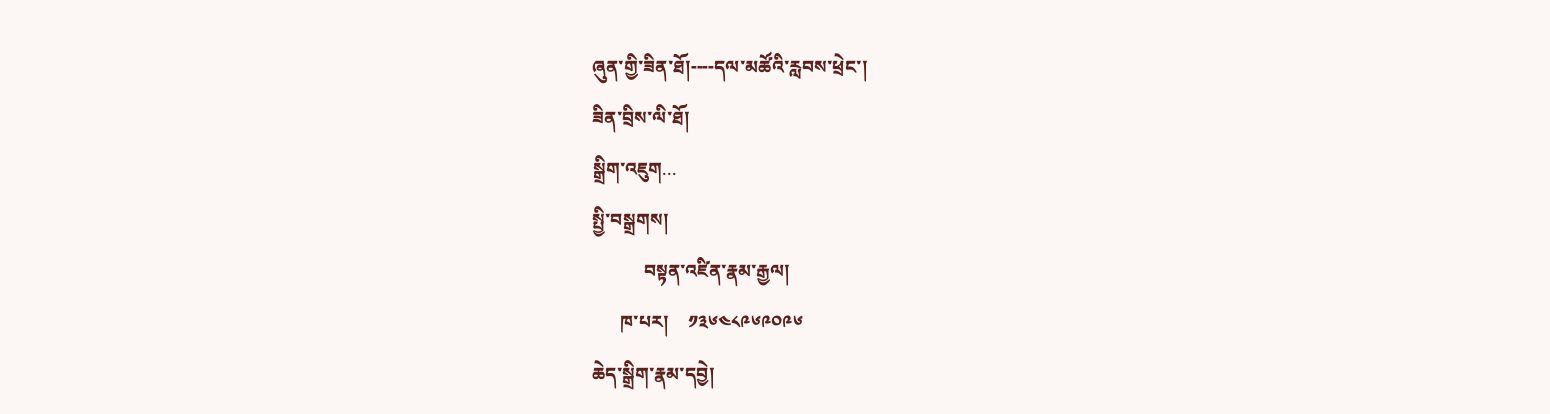ཞུན་གྱི་ཟིན་ཐོ།----དལ་མཚོའི་རླབས་ཕྲེང་།
ཟིན་བྲིས་ལི་ཐོ།
སྒྲིག་འཇུག...
སྤྱི་བསྒྲགས།
           བསྟན་འཛིན་རྣམ་རྒྱལ།
      ཁ་པར།    ༡༣༦༤༨༩༦༩༠༩༦
ཆེད་སྒྲིག་རྣམ་དབྱེ།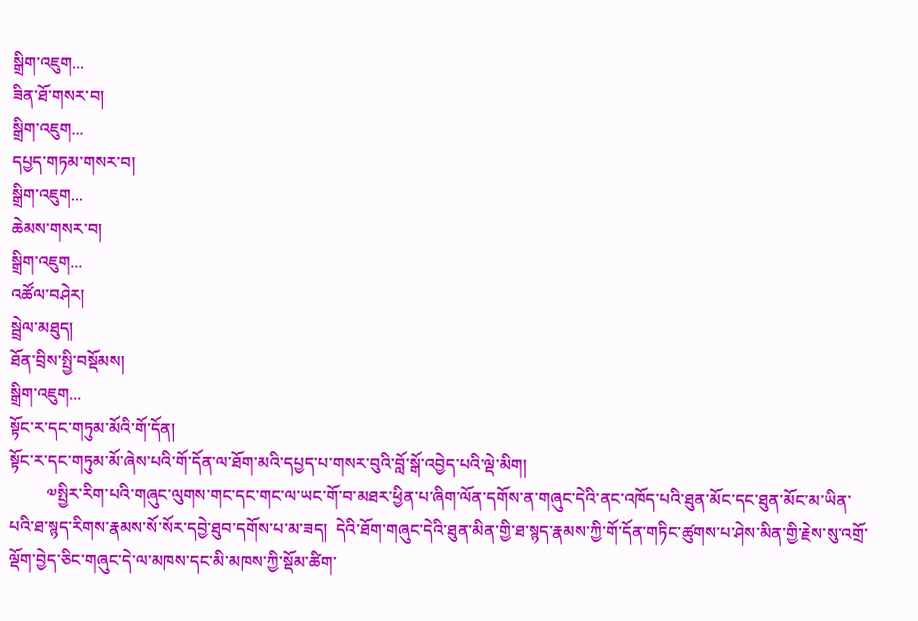སྒྲིག་འཇུག...
ཟིན་ཐོ་གསར་བ།
སྒྲིག་འཇུག...
དཔྱད་གཏམ་གསར་བ།
སྒྲིག་འཇུག...
ཆེམས་གསར་བ།
སྒྲིག་འཇུག...
འཚོལ་བཤེར།
སྦྲེལ་མཐུད།
ཐོན་བྲིས་སྤྱི་བསྡོམས།
སྒྲིག་འཇུག...
སྟོང་ར་དང་གཏུམ་མོའི་གོ་དོན།
སྟོང་ར་དང་གཏུམ་མོ་ཞེས་པའི་གོ་དོན་ལ་ཐོག་མའི་དཔྱད་པ་གསར་བུའི་བློ་སྒོ་འབྱེད་པའི་ལྡེ་མིག།
         ༧སྤྱིར་རིག་པའི་གཞུང་ལུགས་གང་དང་གང་ལ་ཡང་གོ་བ་མཐར་ཕྱིན་པ་ཞིག་ལོན་དགོས་ན་གཞུང་དེའི་ནང་འཁོད་པའི་ཐུན་མོང་དང་ཐུན་མོང་མ་ཡིན་པའི་ཐ་སྙད་རིགས་རྣམས་སོ་སོར་དབྱེ་ཐུབ་དགོས་པ་མ་ཟད།  དེའི་ཐོག་གཞུང་དེའི་ཐུན་མིན་གྱི་ཐ་སྙད་རྣམས་ཀྱི་གོ་དོན་གཏིང་ཚུགས་པ་ཤེས་མིན་གྱི་རྗེས་སུ་འགྲོ་ལྡོག་བྱེད་ཅིང་གཞུང་དེ་ལ་མཁས་དང་མི་མཁས་ཀྱི་སྡོམ་ཚིག་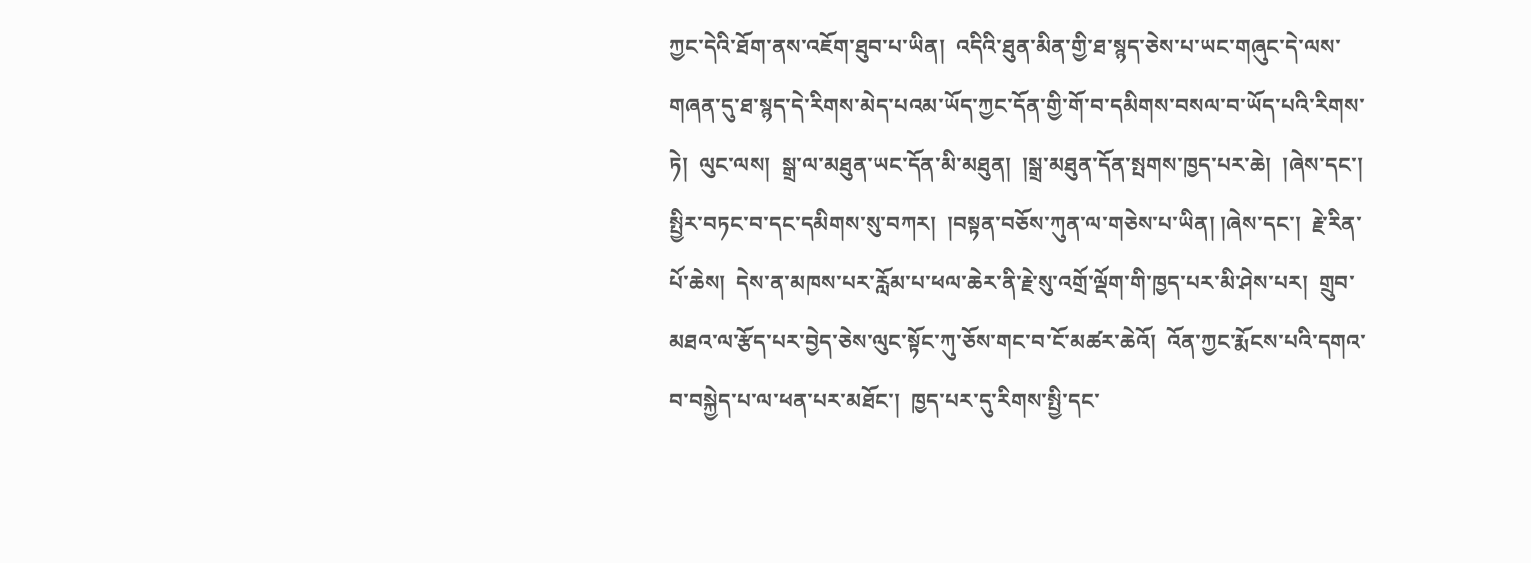ཀྱང་དེའི་ཐོག་ནས་འཇོག་ཐུབ་པ་ཡིན།  འདིའི་ཐུན་མིན་གྱི་ཐ་སྙད་ཅེས་པ་ཡང་གཞུང་དེ་ལས་གཞན་དུ་ཐ་སྙད་དེ་རིགས་མེད་པའམ་ཡོད་ཀྱང་དོན་གྱི་གོ་བ་དམིགས་བསལ་བ་ཡོད་པའི་རིགས་ཏེ།  ལུང་ལས།  སྒྲ་ལ་མཐུན་ཡང་དོན་མི་མཐུན།  །སྒྲ་མཐུན་དོན་སྤགས་ཁྱད་པར་ཆེ།  །ཞེས་དང་།  སྤྱིར་བཏང་བ་དང་དམིགས་སུ་བཀར།  །བསྟན་བཅོས་ཀུན་ལ་གཅེས་པ་ཡིན། །ཞེས་དང་།  རྗེ་རིན་པོ་ཆེས།  དེས་ན་མཁས་པར་རློམ་པ་ཕལ་ཆེར་ནི་རྗེ་སུ་འགྲོ་ལྡོག་གི་ཁྱད་པར་མི་ཤེས་པར།  གྲུབ་མཐའ་ལ་རྩོད་པར་བྱེད་ཅེས་ལུང་སྟོང་ཀུ་ཅོས་གང་བ་ངོ་མཚར་ཆེའོ།  འོན་ཀྱང་རྨོངས་པའི་དགའ་བ་བསྐྱེད་པ་ལ་ཕན་པར་མཐོང་།  ཁྱད་པར་དུ་རིགས་སྤྱི་དང་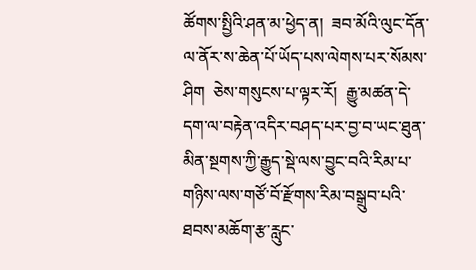ཚོགས་སྤྱིའི་ཤན་མ་ཕྱེད་ན།  ཟབ་མོའི་ལུང་དོན་ལ་ནོར་ས་ཆེན་པོ་ཡོད་པས་ལེགས་པར་སོམས་ཤིག  ཅེས་གསུངས་པ་ལྟར་རོ།  རྒྱུ་མཚན་དེ་དག་ལ་བརྟེན་འདིར་བཤད་པར་བྱ་བ་ཡང་ཐུན་མིན་སྔགས་ཀྱི་རྒྱུད་སྡེ་ལས་བྱུང་བའི་རིམ་པ་གཉིས་ལས་གཙོ་བོ་རྫོགས་རིམ་བསྒྲུབ་པའི་ཐབས་མཆོག་རྩ་རླུང་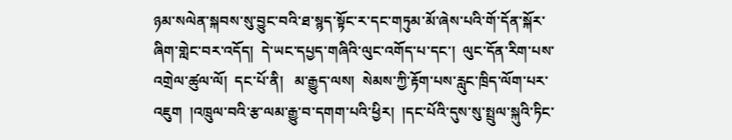ཉམ་སལེན་སྐབས་སུ་བྱུང་བའི་ཐ་སྙད་སྟོང་ར་དང་གཏུམ་མོ་ཞེས་པའི་གོ་དོན་སྐོར་ཞིག་གླེང་བར་འདོད།  དེ་ཡང་དཔྱད་གཞིའི་ལུང་འགོད་པ་དང་།  ལུང་དོན་རིག་པས་འགྲེལ་ཚུལ་ལོ།  དང་པོ་ནི།   མ་རྒྱུད་ལས།  སེམས་ཀྱི་རྟོག་པས་རླུང་ཁྲིད་ལོག་པར་འཇུག  །འཁྲུལ་བའི་རྩ་ལམ་རྒྱུ་བ་དགག་པའི་ཕྱིར།  །དང་པོའི་དུས་སུ་སྤྲུལ་སྐུའི་ཏིང་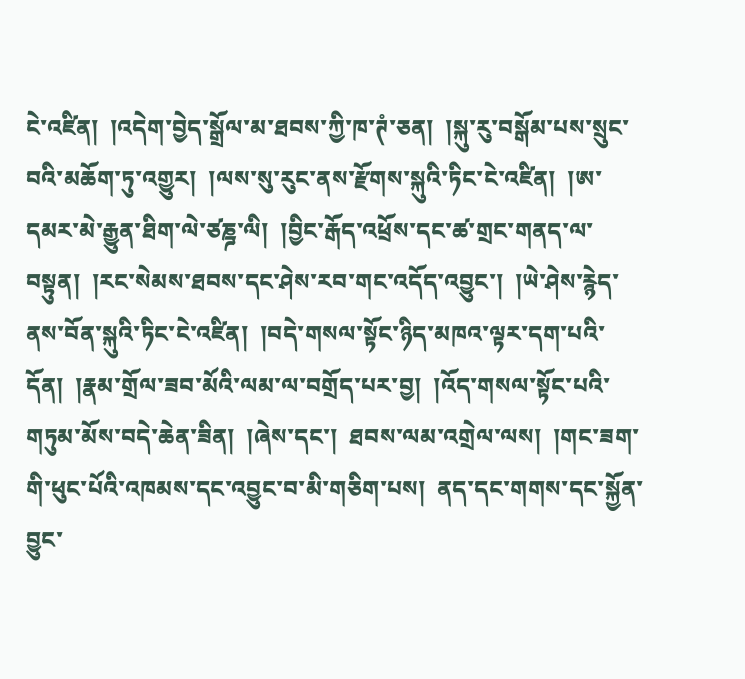ངེ་འཛིན།  །འདེག་བྱེད་སྒྲོལ་མ་ཐབས་ཀྱི་ཁ་ཊཾ་ཅན།  །སྐུ་རུ་བསྒོམ་པས་སྲུང་བའི་མཆོག་ཏུ་འགྱུར།  །ལས་སུ་རུང་ནས་རྫོགས་སྐུའི་ཏིང་ངེ་འཛིན།  །ཨ་དམར་མེ་རྒྱུན་ཐིག་ལེ་ཙཎྜ་ལི།  །བྱིང་རྒོད་འཕྲོས་དང་ཚ་གྲང་གནད་ལ་བསྟུན།  །རང་སེམས་ཐབས་དང་ཤེས་རབ་གང་འདོད་འབྱུང་།  །ཡེ་ཤེས་རྙེད་ནས་བོན་སྐུའི་ཏིང་ངེ་འཛིན།  །བདེ་གསལ་སྟོང་ཉིད་མཁའ་ལྟར་དག་པའི་དོན།  །རྣམ་གྲོལ་ཟབ་མོའི་ལམ་ལ་བགྲོད་པར་བྱ།  །འོད་གསལ་སྟོང་པའི་གཏུམ་མོས་བདེ་ཆེན་ཟིན།  །ཞེས་དང་།  ཐབས་ལམ་འགྲེལ་ལས།  །གང་ཟག་གི་ཕུང་པོའི་འཁམས་དང་འབྱུང་བ་མི་གཅིག་པས།  ནད་དང་གགས་དང་སྐྱོན་བྱུང་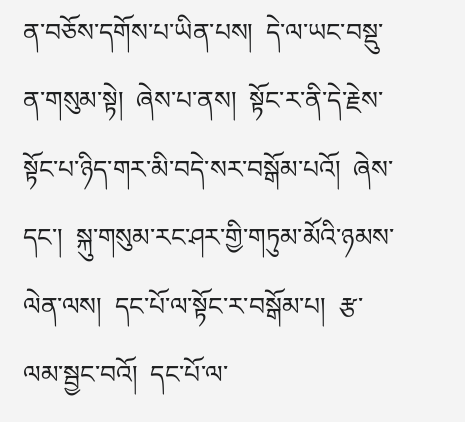ན་བཅོས་དགོས་པ་ཡིན་པས།  དེ་ལ་ཡང་བསྡུ་ན་གསུམ་སྟེ།  ཞེས་པ་ནས།  སྟོང་ར་ནི་དེ་རྗེས་སྟོང་པ་ཉིད་གར་མི་བདེ་སར་བསྒོམ་པའོ།  ཞེས་དང་།  སྐུ་གསུམ་རང་ཤར་གྱི་གཏུམ་མོའི་ཉམས་ལེན་ལས།  དང་པོ་ལ་སྟོང་ར་བསྒོམ་པ།  རྩ་ལམ་སྦྱང་བའོ།  དང་པོ་ལ་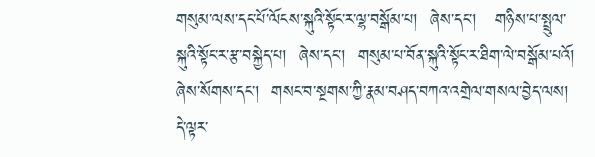གསུམ་ལས་དང་པོ་ལོངས་སྐུའི་སྟོང་ར་ལྷ་བསྒོམ་པ།  ཞེས་དང་།   གཉིས་པ་སྤྲུལ་སྐུའི་སྟོང་ར་རྩ་བསྐྱེད་པ།  ཞེས་དང་།  གསུམ་པ་བོན་སྐུའི་སྟོང་ར་ཐིག་ལེ་བསྒོམ་པའོ།  ཞེས་སོགས་དང་།  གསང་བ་སྔགས་ཀྱི་རྣམ་བཤད་བཀའ་འགྲེལ་གསལ་བྱེད་ལས།  དེ་ལྟར་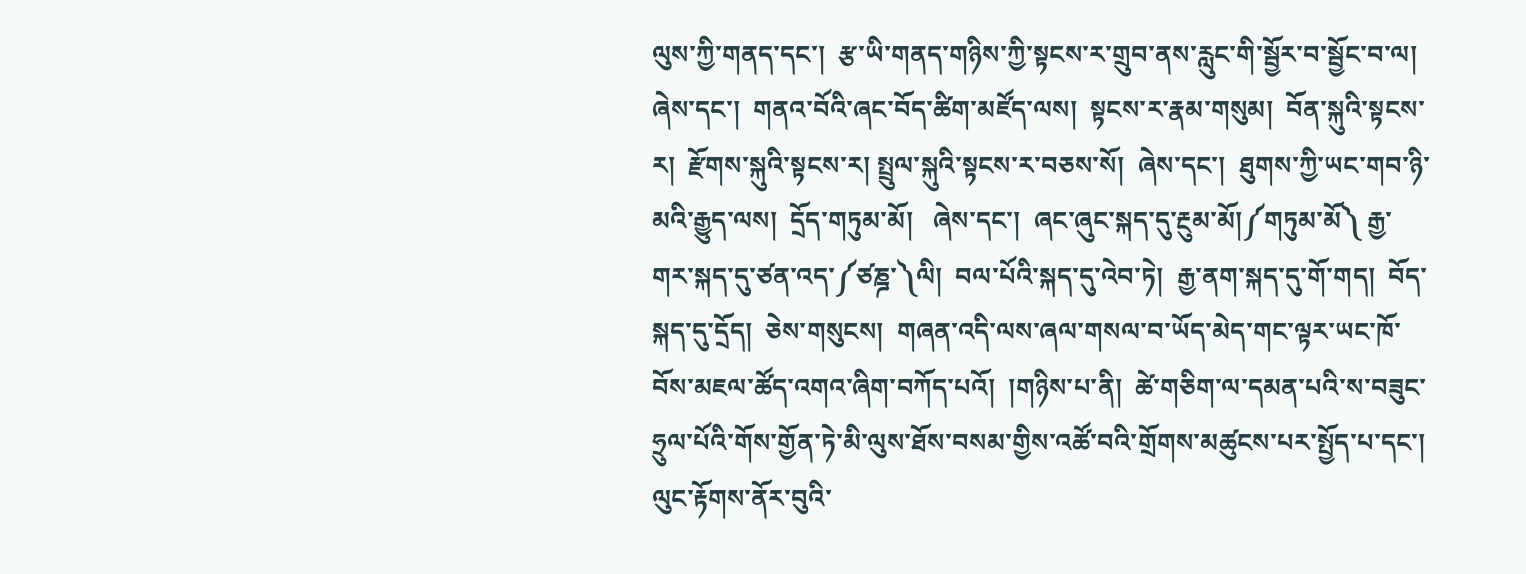ལུས་ཀྱི་གནད་དང་།  རྩ་ཡི་གནད་གཉིས་ཀྱི་སྟངས་ར་གྲུབ་ནས་རླུང་གི་སྦྱོར་བ་སྦྱོང་བ་ལ།  ཞེས་དང་།  གནའ་བོའི་ཞང་བོད་ཚིག་མཛོད་ལས།  སྟངས་ར་རྣམ་གསུམ།  བོན་སྐུའི་སྟངས་ར།  རྫོགས་སྐུའི་སྟངས་ར། སྤྲུལ་སྐུའི་སྟངས་ར་བཅས་སོ།  ཞེས་དང་།  ཐུགས་ཀྱི་ཡང་གབ་ཉི་མའི་རྒྱུད་ལས།  དྲོད་གཏུམ་མོ།   ཞེས་དང་།  ཞང་ཞུང་སྐད་དུ་རྔུམ་མོ།༼གཏུམ་མོ༽ རྒྱ་གར་སྐད་དུ་ཙན་འད་༼ཙཎྜ་༽ལི།  བལ་པོའི་སྐད་དུ་འེབ་ཏེ།  རྒྱ་ནག་སྐད་དུ་གོ་གད།  བོད་སྐད་དུ་དྲོད།  ཅེས་གསུངས།  གཞན་འདི་ལས་ཞལ་གསལ་བ་ཡོད་མེད་གང་ལྟར་ཡང་ཁོ་བོས་མཇལ་ཚོད་འགའ་ཞིག་བཀོད་པའོ།  །གཉིས་པ་ནི།  ཚེ་གཅིག་ལ་དམན་པའི་ས་བཟུང་ཧྲུལ་པོའི་གོས་གྱོན་ཏེ་མི་ལུས་ཐོས་བསམ་གྱིས་འཚོ་བའི་གྲོགས་མཚུངས་པར་སྤྱོད་པ་དང་།  ལུང་རྟོགས་ནོར་བུའི་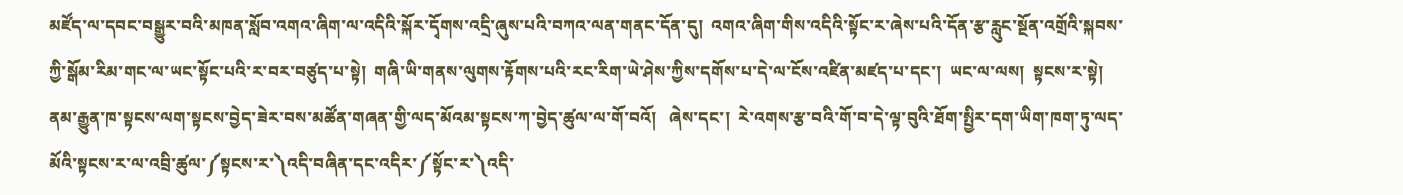མཛོད་ལ་དབང་བསྒྱུར་བའི་མཁན་སློབ་འགའ་ཞིག་ལ་འདིའི་སྐོར་དྭོགས་འདྲི་ཞུས་པའི་བཀའ་ལན་གནང་དོན་དུ།  འགའ་ཞིག་གིས་འདིའི་སྟོང་ར་ཞེས་པའི་དོན་རྩ་རླུང་སྔོན་འགྲོའི་སྐབས་ཀྱི་སྒོམ་རིམ་གང་ལ་ཡང་སྟོང་པའི་ར་བར་བཙུད་པ་སྟེ།  གཞི་ཡི་གནས་ལུགས་རྟོགས་པའི་རང་རིག་ཡེ་ཤེས་ཀྱིས་དགོས་པ་དེ་ལ་ངོས་འཛིན་མཛད་པ་དང་།  ཡང་ལ་ལས།  སྟངས་ར་སྟེ།  ནམ་རྒྱུན་ཁ་སྟངས་ལག་སྟངས་བྱེད་ཟེར་བས་མཚོན་གཞན་གྱི་ལད་མོའམ་སྟངས་ཀ་བྱེད་ཚུལ་ལ་གོ་བའོ།   ཞེས་དང་།  རེ་འགས་རྩ་བའི་གོ་བ་དེ་ལྟ་བུའི་ཐོག་སྤྱིར་དག་ཡིག་ཁག་ཏུ་ལད་མོའི་སྟངས་ར་ལ་འབྲི་ཚུལ་༼སྟངས་ར་༽འདི་བཞིན་དང་འདིར་༼སྟོང་ར་༽འདི་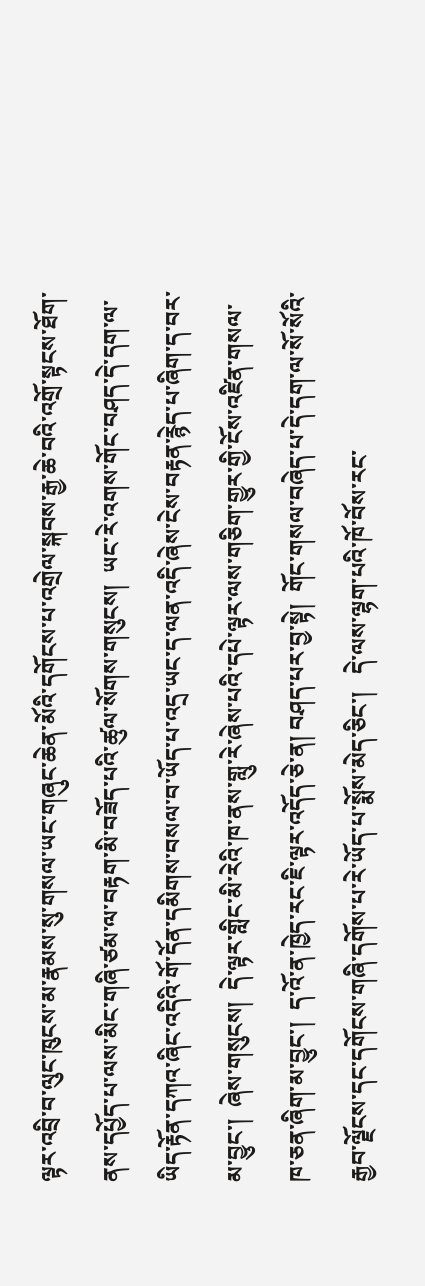ལྟར་འབྲི་བ་ལུང་ཁུངས་མ་རྣམས་སུ་གསལ་ཡང་གཞུང་ཆེན་མོའི་དགོངས་པ་འགྲེལ་སྐབས་རྒྱ་ཆེ་བའི་འགྲོ་སྟངས་ཐོག་ནས་དཔྱོད་པ་ལས་མིང་གཞི་ཙམ་ལ་བརྟག་མི་བཟོད་པའི་ཚུལ་སོགས་གསུངས།  ཡང་རེ་འགས་གོང་བཤད་དེ་དག་ལ་ཡིད་རྟོན་དཀའ་ཞིང་འདིའི་གོ་དོན་དམིགས་བསལ་བ་ཡོད་པ་འདྲ་ཡང་ད་ལན་འདི་ཞེས་ངེས་བརྟན་རྙེད་པ་ཞིག་ད་བར་མ་བྱུང་།  ཞེས་གསུངས།  དེ་ལྟར་གླིང་མི་རེའི་ཁ་ནས་གླུ་རེ་ཞེས་པའི་དཔེ་ལྟར་ལས་གཅིག་གྱུར་གྱི་ངོས་འཛིན་གསལ་ཁ་ཅན་ཞིག་མ་བྱུང་།  ད་འོ་ན་ཁྱེད་རང་ཇི་ལྟར་འདོད་ཅེ་ན། བཤད་པར་བྱ་སྟེ།  གོང་གསལ་བཞེད་པ་དེ་དག་ལ་སོ་སོའི་རྒྱབ་ལྗོངས་དང་དགོངས་གཞི་དགོས་པ་རེ་ཡོད་པ་སྨོས་མེད་ཅིང་།   དེ་ལས་ལྷག་པའི་ཁོ་བོས་རང་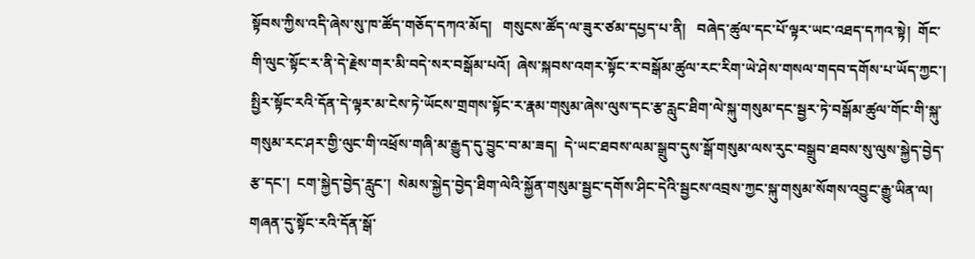སྟོབས་ཀྱིས་འདི་ཞེས་སུ་ཁ་ཚོད་གཅོད་དཀའ་མོད།   གསུངས་ཚོད་ལ་ཟུར་ཙམ་དཔྱད་པ་ནི།   བཞེད་ཚུལ་དང་པོ་ལྟར་ཡང་འཐད་དཀའ་སྟེ།  གོང་གི་ལུང་སྟོང་ར་ནི་དེ་རྗེས་གར་མི་བདེ་སར་བསྒོམ་པའོ།  ཞེས་སྐབས་འགར་སྟོང་ར་བསྒོམ་ཚུལ་རང་རིག་ཡེ་ཤེས་གསལ་གདབ་དགོས་པ་ཡོད་ཀྱང་།  སྤྱིར་སྟོང་རའི་དོན་དེ་ལྟར་མ་ངེས་ཏེ་ཡོངས་གྲགས་སྟོང་ར་རྣམ་གསུམ་ཞེས་ལུས་དང་རྩ་རླུང་ཐིག་ལེ་སྐུ་གསུམ་དང་སྦྱར་ཏེ་བསྒོམ་ཚུལ་གོང་གི་སྐུ་གསུམ་རང་ཤར་གྱི་ལུང་གི་འཕྲོས་གཞི་མ་རྒྱུད་དུ་བྱུང་བ་མ་ཟད།  དེ་ཡང་ཐབས་ལམ་སྒྲུབ་དུས་སྒོ་གསུམ་ལས་རུང་བསྒྲུབ་ཐབས་སུ་ལུས་སྐྱེད་བྱེད་རྩ་དང་།  ངག་སྐྱེད་བྱེད་རླུང་།  སེམས་སྐྱེད་བྱེད་ཐིག་ལེའི་སྐྱོན་གསུམ་སྦྱང་དགོས་ཤིང་དེའི་སྦྱངས་འབྲས་ཀྱང་སྐུ་གསུམ་སོགས་འབྱུང་རྒྱུ་ཡིན་ལ།  གཞན་དུ་སྟོང་རའི་དོན་སྒོ་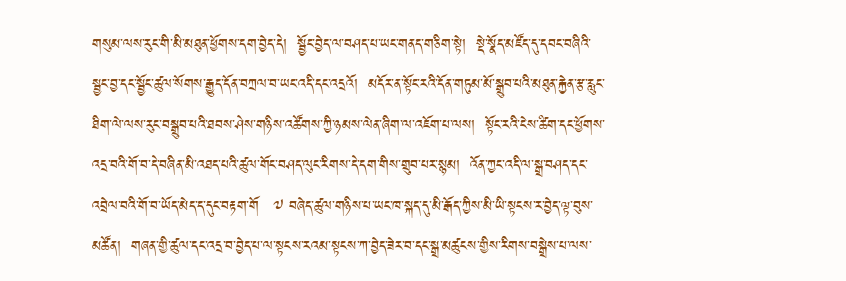གསུམ་ལས་རུང་གི་མི་མཐུན་ཕྱོགས་དག་བྱེད་དེ།  སྦྱོང་བྱེད་ལ་བཤད་པ་ཡང་གནད་གཅིག་སྟེ།  སྡེ་སྣོད་མཛོད་དུ་དབང་བཞིའི་སྦྱང་བྱ་དང་སྦྱོང་ཚུལ་སོགས་རྒྱུད་དོན་བཀྲལ་བ་ཡང་འདི་དང་འདྲའོ།  མདོར་ན་སྟོང་རའི་དོན་གཏུམ་མོ་སྒྲུབ་པའི་མཐུན་རྐྱེན་རྩ་རླུང་ཐིག་ལེ་ལས་རུང་བསྒྲུབ་པའི་ཐབས་ཤེས་གཉིས་འཚོགས་ཀྱི་ཉམས་ལེན་ཞིག་ལ་འཇོག་པ་ལས།  སྟོང་རའི་ངེས་ཚིག་དང་ཕྱོགས་འདྲ་བའི་གོ་བ་དེ་བཞིན་མི་འཐད་པའི་ཚུལ་གོང་བཤད་ལུང་རིགས་དེ་དག་གིས་གྲུབ་པར་སྙམ།  འོན་ཀྱང་འདི་ལ་སྒྲ་བཤད་དང་འབྲེལ་བའི་གོ་བ་ཡོད་མེད་ད་དུང་བརྟག་གོ   ༧ བཞེད་ཚུལ་གཉིས་པ་ཡང་ཁ་སྐད་དུ་མི་རྒོད་ཀྱིས་མི་ཡི་སྟངས་ར་བྱེད་ལྟ་བུས་མཚོན།  གཞན་གྱི་ཚུལ་དང་འདྲ་བ་བྱེད་པ་ལ་སྟངས་རའམ་སྟངས་ཀ་བྱེད་ཟེར་བ་དང་སྒྲ་མཚུངས་གྱིས་རིགས་བསྒྲེས་པ་ལས་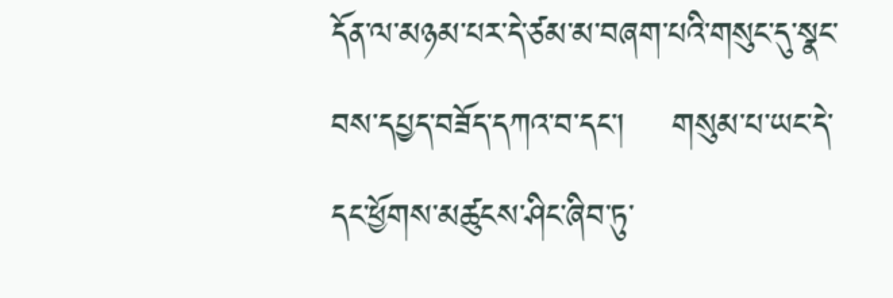དོན་ལ་མཉམ་པར་དེ་ཙམ་མ་བཞག་པའི་གསུང་དུ་སྣང་བས་དཔྱད་བཟོད་དཀའ་བ་དང་།    གསུམ་པ་ཡང་དེ་དང་ཕྱོགས་མཚུངས་ཤིང་ཞིབ་ཏུ་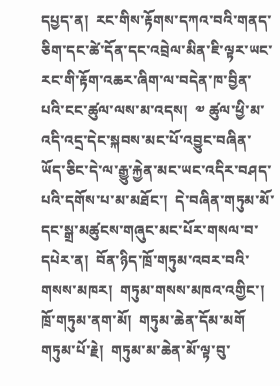དཔྱད་ན།  རང་གིས་རྟོགས་དཀའ་བའི་གནད་ཅིག་དང་ཚེ་དོན་དང་འབྲེལ་མིན་ཇི་ལྟར་ཡང་རང་གི་རྟོག་འཆར་ཞིག་ལ་བདེན་ཁ་བྱིན་པའི་ངང་ཚུལ་ལས་མ་འདས།  ༧ ཚུལ་ཕྱི་མ་འདི་འདྲ་དེང་སྐབས་མང་པོ་འབྱུང་བཞིན་ཡོད་ཅིང་དེ་ལ་རྒྱུ་རྐྱེན་མང་ཡང་འདིར་བཤད་པའི་དགོས་པ་མ་མཐོང་།  དེ་བཞིན་གཏུམ་མོ་དང་སྒྲ་མཚུངས་གཞུང་མང་པོར་གསལ་བ་དཔེར་ན།  བོན་ཉིད་ཁྲོ་གཏུམ་འབར་བའི་གསས་མཁར།  གཏུམ་གསས་མཁའ་འགྱིང་།  ཁྲོ་གཏུམ་ནག་མོ།  གཏུམ་ཆེན་དོམ་མགོ  གཏུམ་པོ་རྗེ།  གཏུམ་མ་ཆེན་མོ་ལྟ་བུ་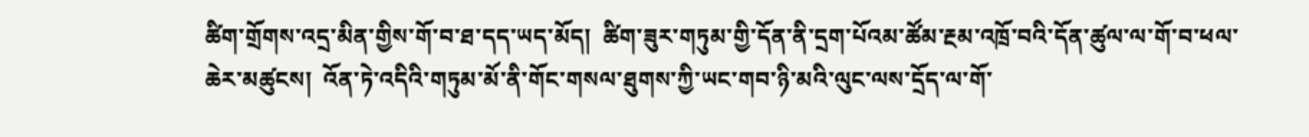ཚིག་གྲོགས་འདྲ་མིན་གྱིས་གོ་བ་ཐ་དད་ཡད་མོད།  ཚིག་ཟུར་གཏུམ་གྱི་དོན་ནི་དྲག་པོའམ་ཚོམ་རྔམ་འཁྲོ་བའི་དོན་ཚུལ་ལ་གོ་བ་ཕལ་ཆེར་མཚུངས།  འོན་ཏེ་འདིའི་གཏུམ་མོ་ནི་གོང་གསལ་ཐུགས་ཀྱི་ཡང་གབ་ཉི་མའི་ལུང་ལས་དྲོད་ལ་གོ་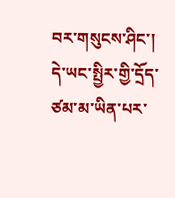བར་གསུངས་ཤིང་།  དེ་ཡང་སྤྱིར་གྱི་དྲོད་ཙམ་མ་ཡིན་པར་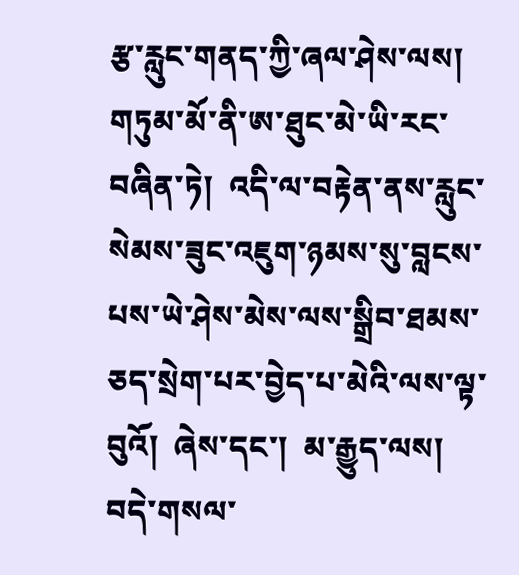རྩ་རླུང་གནད་ཀྱི་ཞལ་ཤེས་ལས།  གཏུམ་མོ་ནི་ཨ་ཐུང་མེ་ཡི་རང་བཞིན་ཏེ།  འདི་ལ་བརྟེན་ནས་རླུང་སེམས་ཟུང་འཇུག་ཉམས་སུ་བླངས་པས་ཡེ་ཤེས་མེས་ལས་སྒྲིབ་ཐམས་ཅད་སྲེག་པར་བྱེད་པ་མེའི་ལས་ལྟ་བུའོ།  ཞེས་དང་།  མ་རྒྱུད་ལས།  བདེ་གསལ་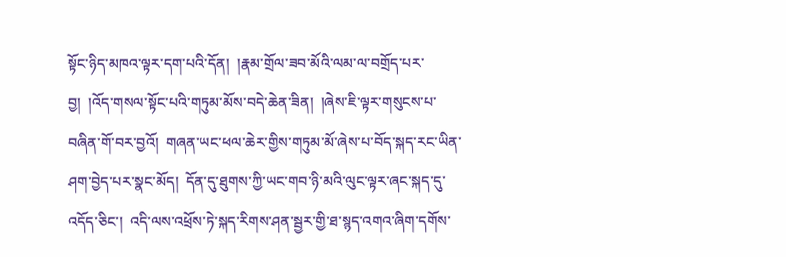སྟོང་ཉིད་མཁའ་ལྟར་དག་པའི་དོན།  །རྣམ་གྲོལ་ཟབ་མོའི་ལམ་ལ་བགྲོད་པར་བྱ།  །འོད་གསལ་སྟོང་པའི་གཏུམ་མོས་བདེ་ཆེན་ཟིན།  །ཞེས་ཇི་ལྟར་གསུངས་པ་བཞིན་གོ་བར་བྱའོ།  གཞན་ཡང་ཕལ་ཆེར་གྱིས་གཏུམ་མོ་ཞེས་པ་བོད་སྐད་རང་ཡིན་ཤག་བྱེད་པར་སྣང་མོད།  དོན་དུ་ཐུགས་ཀྱི་ཡང་གབ་ཉི་མའི་ལུང་ལྟར་ཞང་སྐད་དུ་འདོད་ཅིང་།  འདི་ལས་འཕྲོས་ཏེ་སྐད་རིགས་ཤན་སྦྱར་གྱི་ཐ་སྙད་འགའ་ཞིག་དགོས་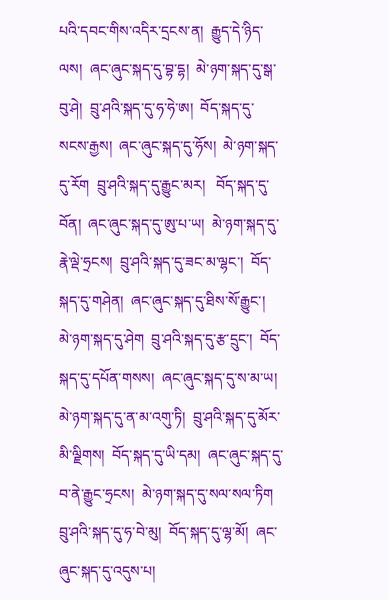པའི་དབང་གིས་འདིར་དྲངས་ན།  རྒྱུད་དེ་ཉིད་ལས།  ཞང་ཞུང་སྐད་དུ་བྷ་དྷ།  མེ་ཉག་སྐད་དུ་སྒ་བུ་ཤེ།  བྲུ་ཤའི་སྐད་དུ་ཧ་ཧེ་ཨ།  བོད་སྐད་དུ་སངས་རྒྱས།  ཞང་ཞུང་སྐད་དུ་ཧོས།  མེ་ཉག་སྐད་དུ་རོག  བྲུ་ཤའི་སྐད་དུ་རྒྱུང་མར།   བོད་སྐད་དུ་བོན།  ཞང་ཞུང་སྐད་དུ་ཨུ་པ་ཡ།  མེ་ཉག་སྐད་དུ་རྣེ་ལྡེ་ཧྲངས།  བྲུ་ཤའི་སྐད་དུ་ཟང་མ་ལྷང་།  བོད་སྐད་དུ་གཤེན།  ཞང་ཞུང་སྐད་དུ་ཐིས་སོ་རྒྱུང་།  མེ་ཉག་སྐད་དུ་ཤེག  བྲུ་ཤའི་སྐད་དུ་རྩ་དྲུང་།  བོད་སྐད་དུ་དཔོན་གསས།  ཞང་ཞུང་སྐད་དུ་ས་མ་ཡ།  མེ་ཉག་སྐད་དུ་ན་མ་འགུ་ཏི།  བྲུ་ཤའི་སྐད་དུ་མོར་མི་ལྗིགས།  བོད་སྐད་དུ་ཡི་དམ།  ཞང་ཞུང་སྐད་དུ་བ་ནེ་རྒྱུང་ཧྲངས།  མེ་ཉག་སྐད་དུ་སལ་སལ་ཏིག  བྲུ་ཤའི་སྐད་དུ་ཧ་བེ་མུ།  བོད་སྐད་དུ་ལྷ་མོ།  ཞང་ཞུང་སྐད་དུ་འདུས་པ།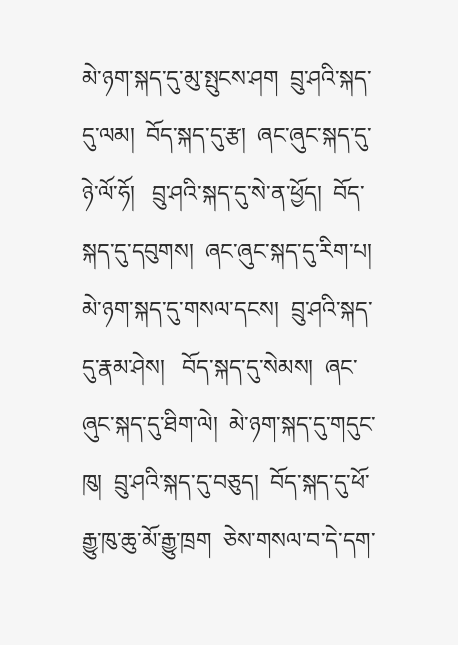མེ་ཉག་སྐད་དུ་མུ་སྤུངས་ཤག  བྲུ་ཤའི་སྐད་དུ་ལམ།  བོད་སྐད་དུ་རྩ།  ཞང་ཞུང་སྐད་དུ་ཉེ་ལོ་ཧོ།   བྲུ་ཤའི་སྐད་དུ་སེ་ན་ཕྱོད།  བོད་སྐད་དུ་དབུགས།  ཞང་ཞུང་སྐད་དུ་རིག་པ།  མེ་ཉག་སྐད་དུ་གསལ་དངས།  བྲུ་ཤའི་སྐད་དུ་རྣམ་ཤེས།   བོད་སྐད་དུ་སེམས།  ཞང་ཞུང་སྐད་དུ་ཐིག་ལེ།  མེ་ཉག་སྐད་དུ་གདུང་ཁུ།  བྲུ་ཤའི་སྐད་དུ་བཅུད།  བོད་སྐད་དུ་ཕོ་རྒྱུ་ཁུ་ཆུ་མོ་རྒྱུ་ཁྲག  ཅེས་གསལ་བ་དེ་དག་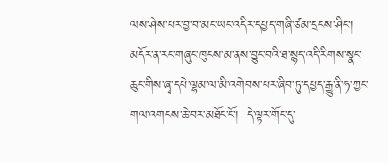ལས་ཤེས་པར་བྱ་བ་མང་ཡང་འདིར་དཔྱད་གཞི་ཙམ་དྲངས་ཤིང་།  མདོར་ན་རང་གཞུང་ཁུངས་མ་ནས་བྱུང་བའི་ཐ་སྙད་འདི་རིགས་སྣང་ཆུང་གིས་ཞྭ་དཔེ་ལྷམ་ལ་མི་འགེབས་པར་ཞིབ་ཏུ་དཔྱད་རྒྱུ་ནི་ཧ་ཀྱང་གལ་འགངས་ཆེ་བར་མཐོང་ངོ་།  དེ་ལྟར་གོང་དུ་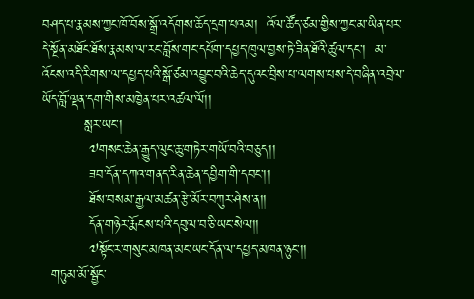བཤད་པ་རྣམས་ཀྱང་ཁོ་བོས་སྒྲོ་འདོགས་ཆོད་དྲག་པའམ།  འོལ་ཚོད་ཙམ་གྱིས་ཀྱང་མ་ཡིན་པར་དེ་སྔོན་མཐོང་ཐོས་རྣམས་ལ་རང་བློས་གང་དཔོག་དཔྱད་ཁུལ་བྱས་ཏེ་ཟིན་ཐོའི་ཚུལ་དང་།  མ་འོངས་འདི་རིགས་ལ་དཔྱད་པའི་སྒོ་ཙམ་འབྱུང་བའི་ཆེད་དུའང་བྲིས་པ་ལགས་པས་དེ་བཞིན་འབྲེལ་ཡོད་བློ་ལྡན་དག་གིས་མཁྱེན་པར་འཚལ་ལོ།།
         སླར་ཡང་།
          ༧གསང་ཆེན་རྒྱུད་ལུང་ཆུ་གཏེར་གཡོ་བའི་བཅུད།།
          ཟབ་དོན་དཀའ་གནད་རིན་ཆེན་དབྱིག་གི་དབང་།།
          ཐོས་བསམ་རྒྱལ་མཚན་རྩེ་མོར་བཀུར་ཤེས་ན།།
          དོན་གཉེར་རྨོངས་པའི་དབུལ་བ་ཅི་ཡང་སེལ།།
          ༧སྟོང་ར་གསུང་མཁན་མང་ཡང་དོན་ལ་དཔྱད་མཁན་ཉུང་།།
  གཏུམ་མོ་སྦྱོང་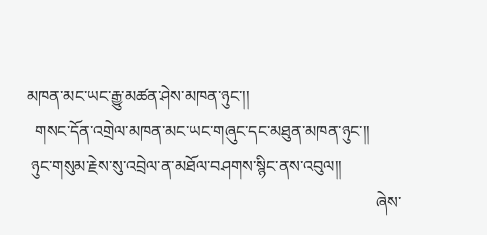མཁན་མང་ཡང་རྒྱུ་མཚན་ཤེས་མཁན་ཉུང་།།
  གསང་དོན་འགྲེལ་མཁན་མང་ཡང་གཞུང་དང་མཐུན་མཁན་ཉུང་།།
 ཉུང་གསུམ་རྗེས་སུ་འབྲེལ་ན་མཐོལ་བཤགས་སྙིང་ནས་འབུལ།།
                                                                                    ཞེས་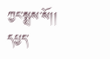ཀྱང་སྨྲས་སོ།།
དཔྱད་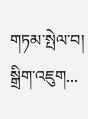གཏམ་སྤེལ་བ།
སྒྲིག་འཇུག...